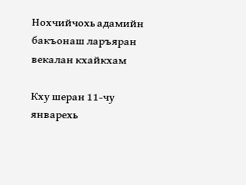Нохчийчохь адамийн бакъонаш ларъяран векалан кхайкхам

Кху шеран 11-чу январехь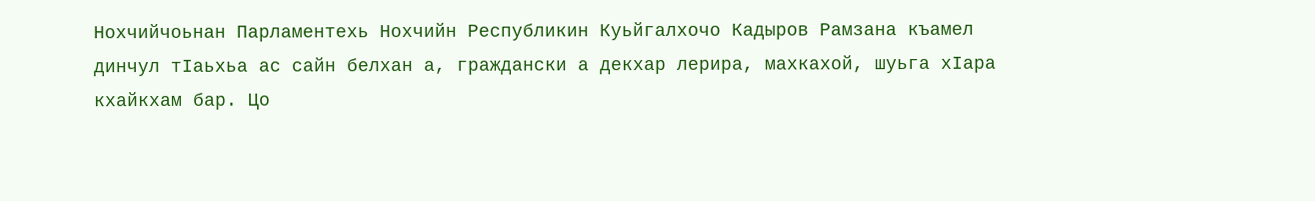Нохчийчоьнан Парламентехь Нохчийн Республикин Куьйгалхочо Кадыров Рамзана къамел динчул тIаьхьа ас сайн белхан а, граждански а декхар лерира, махкахой, шуьга хIара кхайкхам бар. Цо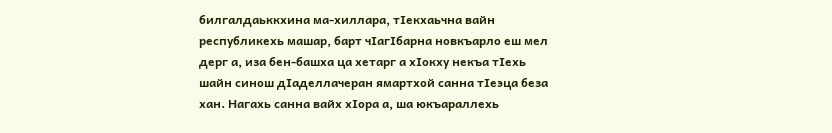билгалдаьккхина ма-хиллара, тIекхаьчна вайн республикехь машар, барт чIагIбарна новкъарло еш мел дерг а, иза бен-башха ца хетарг а хIокху некъа тIехь шайн синош дIаделлачеран ямартхой санна тIеэца беза хан. Нагахь санна вайх хIора а, ша юкъараллехь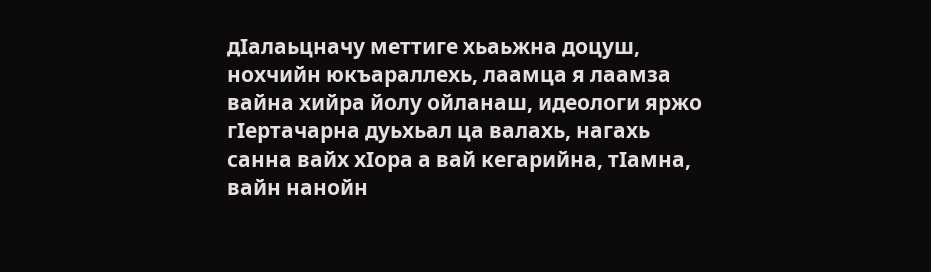дIалаьцначу меттиге хьаьжна доцуш, нохчийн юкъараллехь, лаамца я лаамза вайна хийра йолу ойланаш, идеологи яржо гIертачарна дуьхьал ца валахь, нагахь санна вайх хIора а вай кегарийна, тIамна, вайн нанойн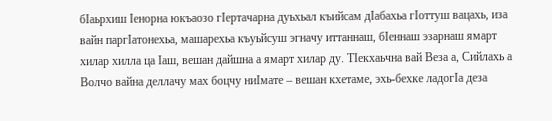бIаьрхиш Iенорна юкъаозо гIертачарна дуьхьал къийсам дIабахьа гIоттуш вацахь, иза вайн паргIатонехьа, машарехьа къуьйсуш эгначу иттаннаш, бIеннаш эзарнаш ямарт хилар хилла ца Iаш, вешан дайшна а ямарт хилар ду. ТIекхаьчна вай Веза а, Сийлахь а Волчо вайна деллачу мах боцчу ниIмате – вешан кхетаме, эхь-бехке ладогIа деза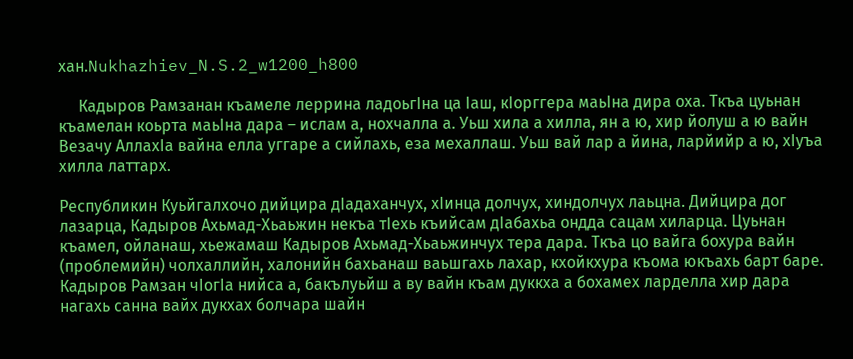хан.Nukhazhiev_N.S.2_w1200_h800

     Кадыров Рамзанан къамеле леррина ладоьгIна ца Iаш, кIорггера маьIна дира оха. Ткъа цуьнан къамелан коьрта маьIна дара – ислам а, нохчалла а. Уьш хила а хилла, ян а ю, хир йолуш а ю вайн Везачу АллахIа вайна елла уггаре а сийлахь, еза мехаллаш. Уьш вай лар а йина, ларйийр а ю, хIуъа хилла латтарх.

Республикин Куьйгалхочо дийцира дIадаханчух, хIинца долчух, хиндолчух лаьцна. Дийцира дог лазарца, Кадыров Ахьмад-Хьаьжин некъа тIехь къийсам дIабахьа ондда сацам хиларца. Цуьнан къамел, ойланаш, хьежамаш Кадыров Ахьмад-Хьаьжинчух тера дара. Ткъа цо вайга бохура вайн (проблемийн) чолхаллийн, халонийн бахьанаш ваьшгахь лахар, кхойкхура къома юкъахь барт баре. Кадыров Рамзан чIогIа нийса а, бакълуьйш а ву вайн къам дуккха а бохамех ларделла хир дара нагахь санна вайх дукхах болчара шайн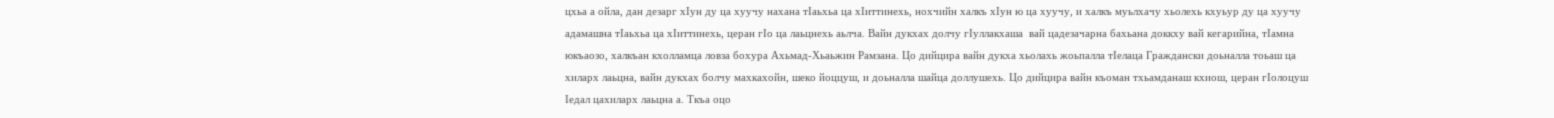цхьа а ойла, дан дезарг хIун ду ца хуучу нахана тIаьхьа ца хIиттинехь, нохчийн халкъ хIун ю ца хуучу, и халкъ муьлхачу хьолехь кхуьур ду ца хуучу адамашна тIаьхьа ца хIиттинехь, церан гIо ца лаьцнехь аьлча. Вайн дукхах долчу гIуллакхаша  вай цадезачарна бахьана доккху вай кегарийна, тIамна юкъаозо, халкъан кхолламца ловза бохура Ахьмад-Хьаьжин Рамзана. Цо дийцира вайн дукха хьолахь жоьпалла тIелаца Граждански доьналла тоьаш ца хиларх лаьцна, вайн дукхах болчу махкахойн, шеко йоццуш, и доьналла шайца доллушехь. Цо дийцира вайн къоман тхьамданаш кхиош, церан гIолоцуш Iедал цахиларх лаьцна а. Ткъа оцо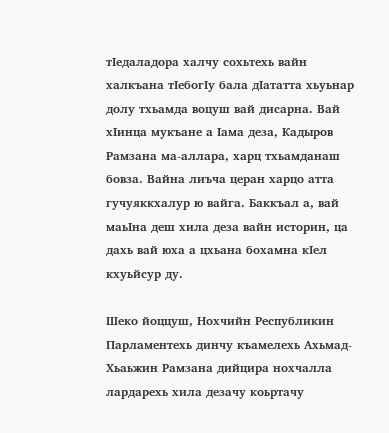тIедаладора халчу сохьтехь вайн халкъана тIебогIу бала дIататта хьуьнар долу тхьамда воцуш вай дисарна. Вай хIинца мукъане а Iама деза, Кадыров Рамзана ма-аллара, харц тхьамданаш бовза. Вайна лиъча церан харцо атта гучуяккхалур ю вайга. Баккъал а, вай маьIна деш хила деза вайн историн, ца дахь вай юха а цхьана бохамна кIел кхуьйсур ду.

Шеко йоццуш, Нохчийн Республикин Парламентехь динчу къамелехь Ахьмад-Хьаьжин Рамзана дийцира нохчалла лардарехь хила дезачу коьртачу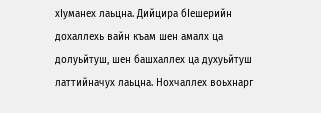хIуманех лаьцна. Дийцира бIешерийн дохаллехь вайн къам шен амалх ца долуьйтуш, шен башхаллех ца духуьйтуш латтийначух лаьцна. Нохчаллех воьхнарг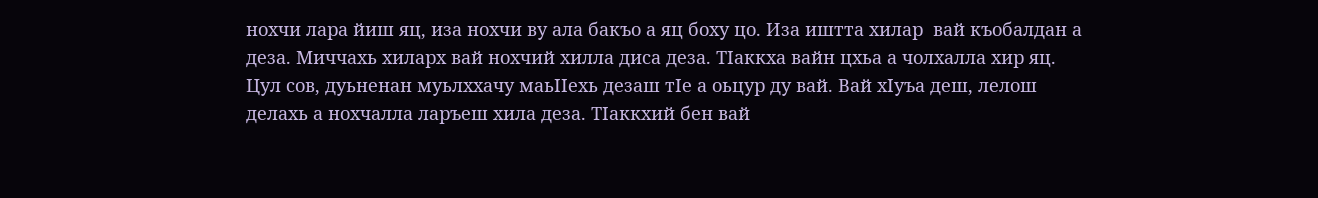нохчи лара йиш яц, иза нохчи ву ала бакъо а яц боху цо. Иза иштта хилар  вай къобалдан а деза. Миччахь хиларх вай нохчий хилла диса деза. ТIаккха вайн цхьа а чолхалла хир яц. Цул сов, дуьненан муьлххачу маьIIехь дезаш тIе а оьцур ду вай. Вай хIуъа деш, лелош делахь а нохчалла ларъеш хила деза. ТIаккхий бен вай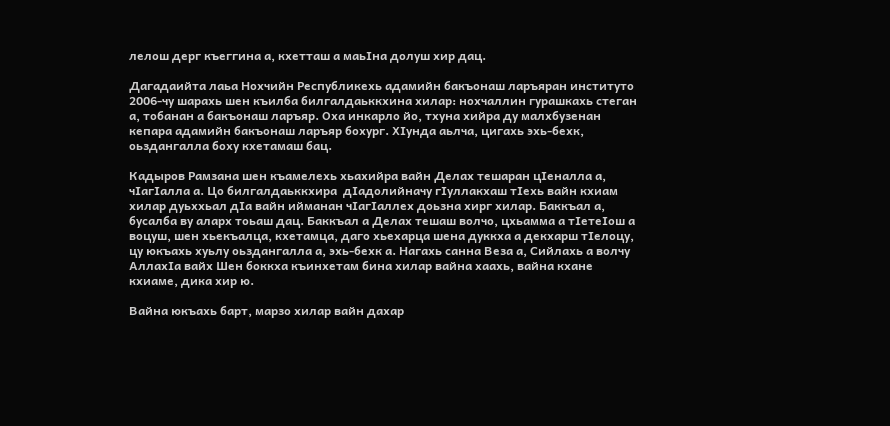лелош дерг къеггина а, кхетташ а маьIна долуш хир дац.

Дагадаийта лаьа Нохчийн Республикехь адамийн бакъонаш ларъяран институто 2006-чу шарахь шен къилба билгалдаьккхина хилар: нохчаллин гурашкахь стеган а, тобанан а бакъонаш ларъяр. Оха инкарло йо, тхуна хийра ду малхбузенан кепара адамийн бакъонаш ларъяр бохург. ХIунда аьлча, цигахь эхь-бехк, оьздангалла боху кхетамаш бац.

Кадыров Рамзана шен къамелехь хьахийра вайн Делах тешаран цIеналла а, чIагIалла а. Цо билгалдаьккхира  дIадолийначу гIуллакхаш тIехь вайн кхиам хилар дуьххьал дIа вайн ийманан чIагIаллех доьзна хирг хилар. Баккъал а, бусалба ву аларх тоьаш дац. Баккъал а Делах тешаш волчо, цхьамма а тIетеIош а воцуш, шен хьекъалца, кхетамца, даго хьехарца шена дуккха а декхарш тIелоцу, цу юкъахь хуьлу оьздангалла а, эхь-бехк а. Нагахь санна Веза а, Сийлахь а волчу АллахIа вайх Шен боккха къинхетам бина хилар вайна хаахь, вайна кхане кхиаме, дика хир ю.

Вайна юкъахь барт, марзо хилар вайн дахар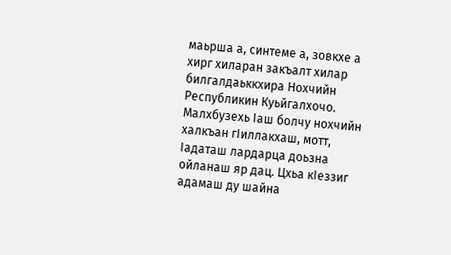маьрша а, синтеме а, зовкхе а хирг хиларан закъалт хилар билгалдаьккхира Нохчийн Республикин Куьйгалхочо. Малхбузехь Iаш болчу нохчийн халкъан гIиллакхаш, мотт, Iадаташ лардарца доьзна ойланаш яр дац. Цхьа кIеззиг адамаш ду шайна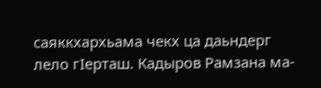саяккхархьама чекх ца даьндерг лело гIерташ. Кадыров Рамзана ма-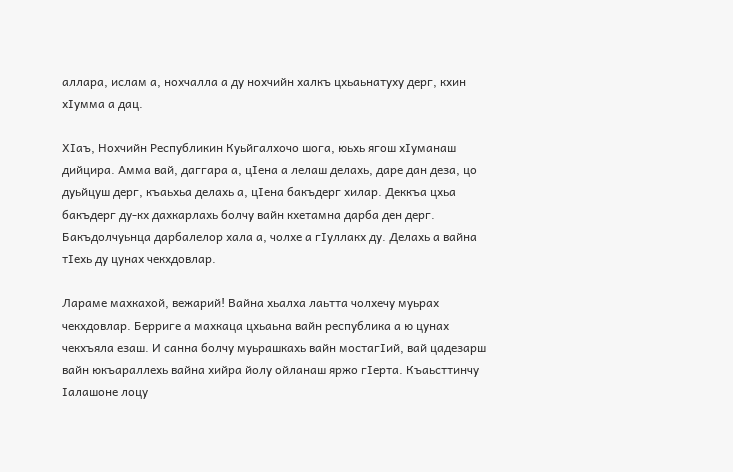аллара, ислам а, нохчалла а ду нохчийн халкъ цхьаьнатуху дерг, кхин хIумма а дац.

ХIаъ, Нохчийн Республикин Куьйгалхочо шога, юьхь ягош хIуманаш дийцира. Амма вай, даггара а, цIена а лелаш делахь, даре дан деза, цо дуьйцуш дерг, къаьхьа делахь а, цIена бакъдерг хилар. Деккъа цхьа бакъдерг ду-кх дахкарлахь болчу вайн кхетамна дарба ден дерг. Бакъдолчуьнца дарбалелор хала а, чолхе а гIуллакх ду. Делахь а вайна тIехь ду цунах чекхдовлар.

Лараме махкахой, вежарий! Вайна хьалха лаьтта чолхечу муьрах чекхдовлар. Берриге а махкаца цхьаьна вайн республика а ю цунах чекхъяла езаш. И санна болчу муьрашкахь вайн мостагIий, вай цадезарш вайн юкъараллехь вайна хийра йолу ойланаш яржо гIерта. Къаьсттинчу Iалашоне лоцу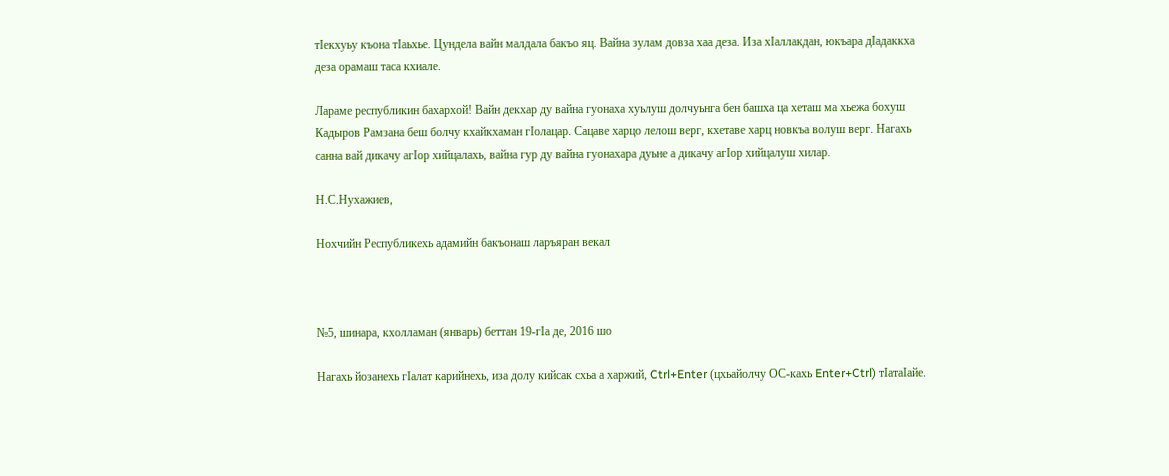тIекхуьу къона тIаьхье. Цундела вайн малдала бакъо яц. Вайна зулам довза хаа деза. Иза хIаллакдан, юкъара дIадаккха деза орамаш таса кхиале.

Лараме республикин бахархой! Вайн декхар ду вайна гуонаха хуьлуш долчуьнга бен башха ца хеташ ма хьежа бохуш Кадыров Рамзана беш болчу кхайкхаман гIолацар. Сацаве харцо лелош верг, кхетаве харц новкъа волуш верг. Нагахь санна вай дикачу агIор хийцалахь, вайна гур ду вайна гуонахара дуьне а дикачу агIор хийцалуш хилар.

Н.С.Нухажиев,

Нохчийн Республикехь адамийн бакъонаш ларъяран векал



№5, шинара, кхолламан (январь) беттан 19-гIа де, 2016 шо

Нагахь йозанехь гIалат карийнехь, иза долу кийсак схьа а харжий, Ctrl+Enter (цхьайолчу ОС-кахь Enter+Ctrl) тIатаIайе.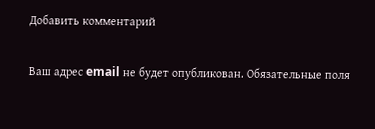Добавить комментарий

Ваш адрес email не будет опубликован. Обязательные поля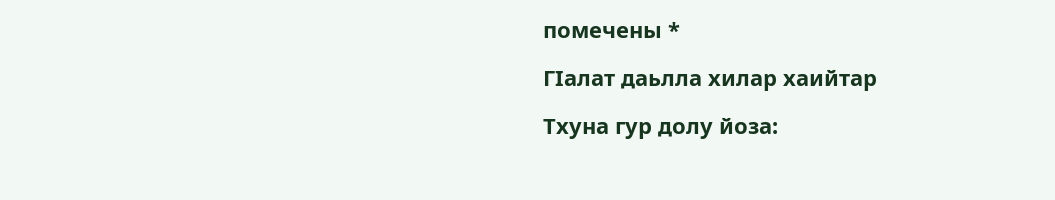помечены *

ГIалат даьлла хилар хаийтар

Тхуна гур долу йоза: